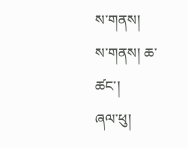ས་གནས།
ས་གནས། ཆ་ཚང་།
ཞལ་ཕུ།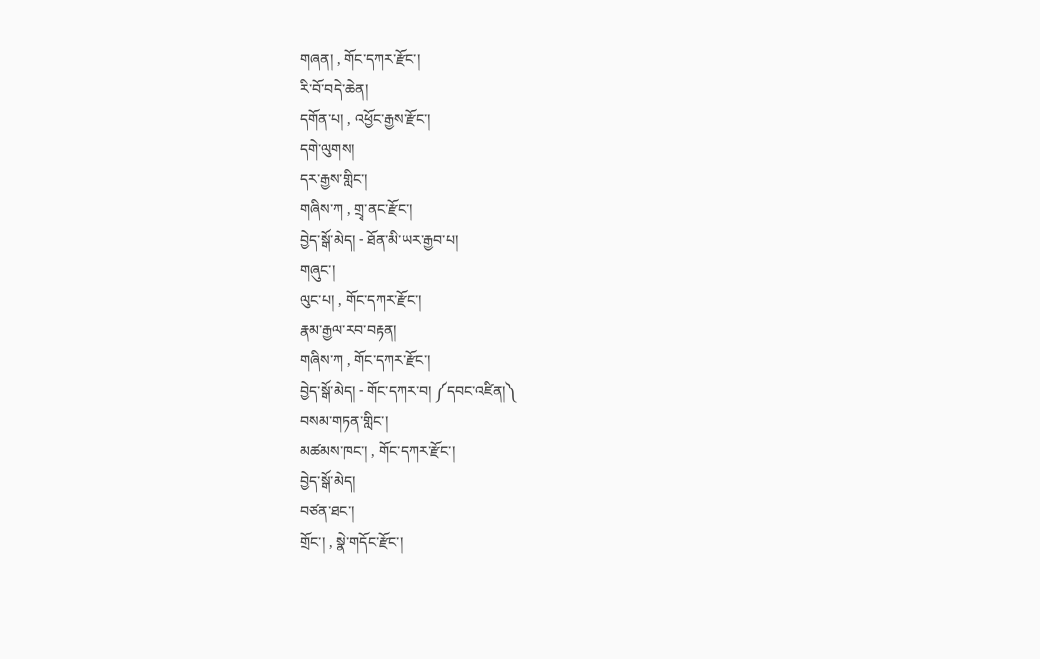གཞན། , གོང་དཀར་རྫོང་།
རི་བོ་བདེ་ཆེན།
དགོན་པ། , འཕྱོང་རྒྱས་རྫོང་།
དགེ་ལུགས།
དར་རྒྱས་གླིང་།
གཞིས་ཀ , གྲྭ་ནང་རྫོང་།
བྱེད་སྒོ་མེད། - ཐོན་མི་ཡར་རྒྱབ་པ།
གཞུང་།
ལུང་པ། , གོང་དཀར་རྫོང་།
རྣམ་རྒྱལ་རབ་བརྟན།
གཞིས་ཀ , གོང་དཀར་རྫོང་།
བྱེད་སྒོ་མེད། - གོང་དཀར་བ། ༼དབང་འཛིན།༽
བསམ་གཏན་གླིང་།
མཚམས་ཁང་། , གོང་དཀར་རྫོང་།
བྱེད་སྒོ་མེད།
བཙན་ཐང་།
གྲོང་། , སྣེ་གདོང་རྫོང་།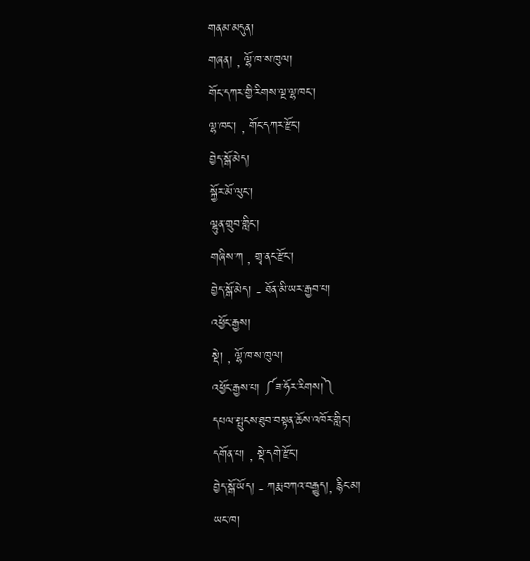གནམ་མདུན།
གཞན། , ལྷོ་ཁ་ས་ཁུལ།
གོང་དཀར་གྱི་རིགས་ལྔ་ལྷ་ཁང་།
ལྷ་ཁང་། , གོང་དཀར་རྫོང་།
བྱེད་སྒོ་མེད།
སྐྱོར་མོ་ལུང་།
ལྷུན་གྲུབ་གླིང་།
གཞིས་ཀ , གྲྭ་ནང་རྫོང་།
བྱེད་སྒོ་མེད། - ཐོན་མི་ཡར་རྒྱབ་པ།
འཕྱོང་རྒྱས།
སྡེ། , ལྷོ་ཁ་ས་ཁུལ།
འཕྱོང་རྒྱས་པ། ༼ཟ་ཧོར་རིགས།༽
དཔལ་སྤུངས་ཐུབ་བསྟན་ཆོས་འཁོར་གླིང་།
དགོན་པ། , སྡེ་དགེ་རྫོང་།
བྱེད་སྒོ་ཡོད། - ཀརྨ་བཀའ་བརྒྱུད།, རྙིང་མ།
ཡང་ཁ།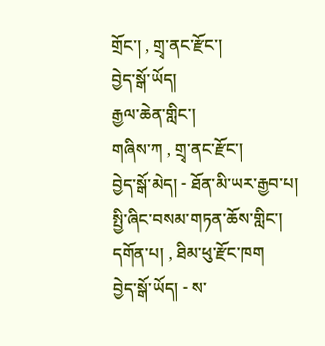གྲོང་། , གྲྭ་ནང་རྫོང་།
བྱེད་སྒོ་ཡོད།
རྒྱལ་ཆེན་གླིང་།
གཞིས་ཀ , གྲྭ་ནང་རྫོང་།
བྱེད་སྒོ་མེད། - ཐོན་མི་ཡར་རྒྱབ་པ།
སྤྱི་ཞིང་བསམ་གཏན་ཆོས་གླིང་།
དགོན་པ། , ཐིམ་ཕུ་རྫོང་ཁག
བྱེད་སྒོ་ཡོད། - ས་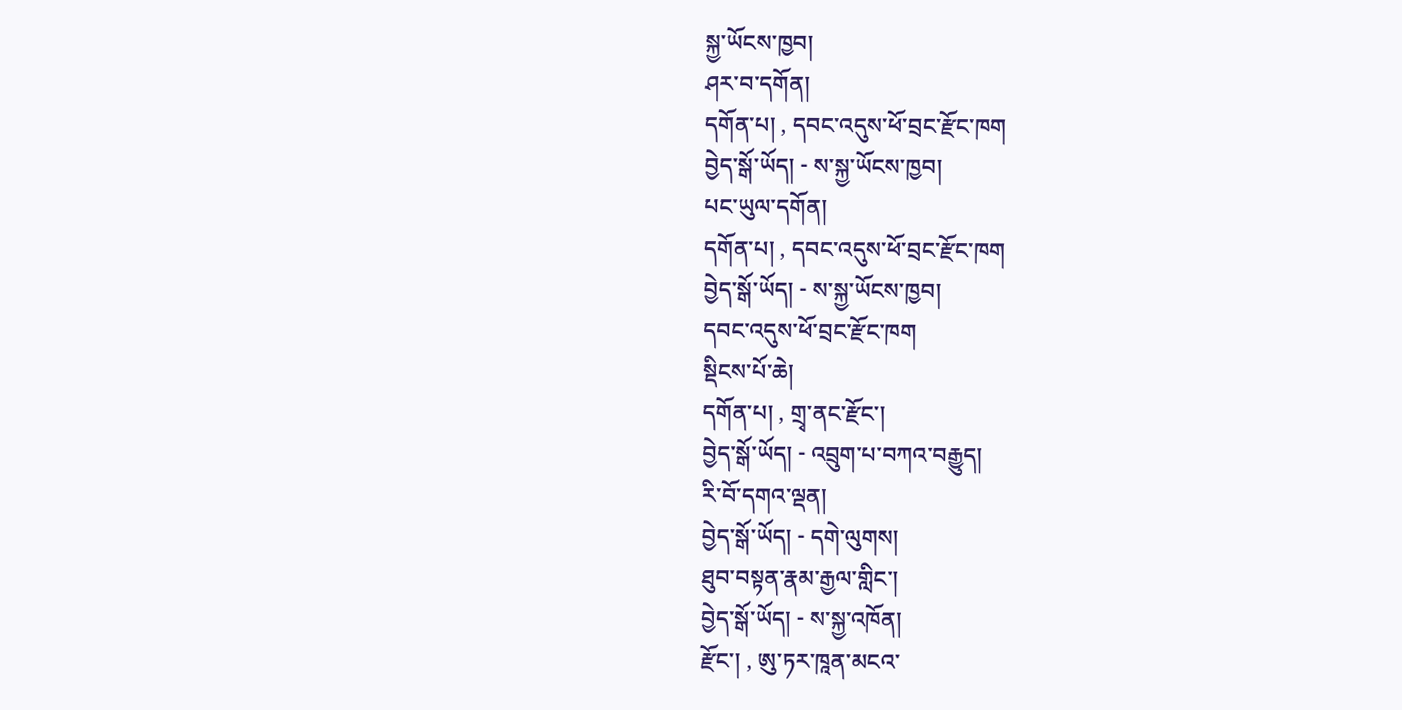སྐྱ་ཡོངས་ཁྱབ།
ཤར་བ་དགོན།
དགོན་པ། , དབང་འདུས་ཕོ་བྲང་རྫོང་ཁག
བྱེད་སྒོ་ཡོད། - ས་སྐྱ་ཡོངས་ཁྱབ།
པང་ཡུལ་དགོན།
དགོན་པ། , དབང་འདུས་ཕོ་བྲང་རྫོང་ཁག
བྱེད་སྒོ་ཡོད། - ས་སྐྱ་ཡོངས་ཁྱབ།
དབང་འདུས་ཕོ་བྲང་རྫོང་ཁག
སྡིངས་པོ་ཆེ།
དགོན་པ། , གྲྭ་ནང་རྫོང་།
བྱེད་སྒོ་ཡོད། - འབྲུག་པ་བཀའ་བརྒྱུད།
རི་བོ་དགའ་ལྡན།
བྱེད་སྒོ་ཡོད། - དགེ་ལུགས།
ཐུབ་བསྟན་རྣམ་རྒྱལ་གླིང་།
བྱེད་སྒོ་ཡོད། - ས་སྐྱ་འཁོན།
རྫོང་། , ཨུ་ཏར་ཁཱན་མངའ་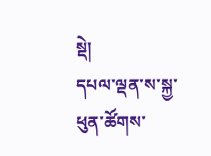སྡེ།
དཔལ་ལྡན་ས་སྐྱ་ཕུན་ཚོགས་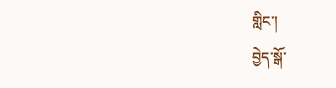གླིང་།
བྱེད་སྒོ་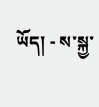ཡོད། - ས་སྐྱ་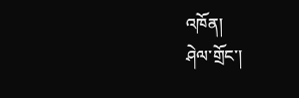འཁོན།
ཤེལ་གྲོང་།